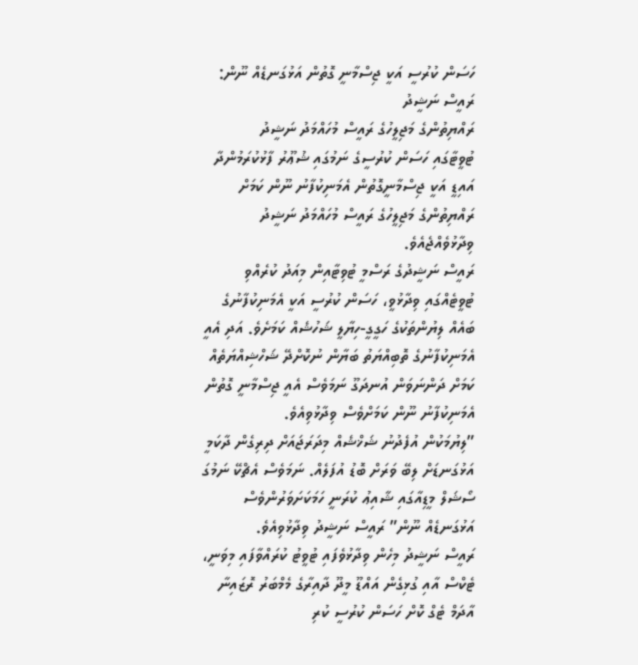ހަސަން ކުރުސީ އަކީ ޖިސްމާނީ ގޮތުން އަޅުގަނޑެއް ނޫން: ރައީސް ނަޝީދު
ރައްޔިތުންގެ މަޖިލީހުގެ ރައީސް މުހައްމަދު ނަޝީދު
ޓުވީޓާގައި ހަސަން ކުރުސީގެ ނަމުގައި ޝުޢޫރު ފާޅުކުރަމުންދާ އައިޑީ އަކީ ޖިސްމާނީގޮތުން އެމަނިކުފާނު ނޫން ކަމަށް ރައްޔިތުންގެ މަޖިލީހުގެ ރައީސް މުހައްމަދު ނަޝީދު ވިދާޅުވެއްޖެއެވެ.
ރައީސް ނަޝީދުގެ ރަސްމީ ޓުވިޓާއިން މިއަދު ކުރެއްވި ޓުވީޓެއްގައި ވިދާޅުވީ، ހަސަން ކުރުސީ އަކީ އެމަނިކުފާނުގެ ބައެއް ލިޔުންތަކުގެ ހަގީގީ-ހިޔާލީ ޝަހުޝެއް ކަމަށެވެ. އަދި އެއީ އެމަނިކުފާނުގެ ތޮބިއްޔަތު ބަޔާން ނުކޮށްދޭ ޝަހްޝިއްޔަތެއް ކަމަށް ދަންނަވަން އުނދަގޫ ނަމަވެސް އެއީ ޖިސްމާނީ ގޮތުން އެމަނިކުފާނު ނޫން ކަމަށްވެސް ވިދާޅުވިއެވެ.
”ލިޔުމަކުން އުފެދުނު ޝަޚްޝެއް މިދަރަޖައަށް ދިރިގެން ދާކަމީ އަޅުގަނޑަށް ލިބޭ ވަރަށް ބޮޑު އުފަލެއް. ނަމަވެސް އެޗްކޭ ނަމުގަ ސޯޝަލް މީޑިއާގައި ޝާއިޢު ކުރަނީ ހަމަކަށަވަރުންވެސް އަޅުގަނޑެއް ނޫން” ރައީސް ނަޝީދު ވިދާޅުވިއެވެ.
ރައީސް ނަޝީދު މިހެން ވިދާޅުވެފައި ޓުވީޓު ކުރައްވާފައި މިވަނީ، ޓެކްސް އާއި ގުޅިގެން އައްޑޫ މީދޫ ދާއިރާގެ މެމްބަރު ރޮޒައިނާ އާދަމް ޓެގް ކޮށް ހަސަން ކުރުސީ ކުރި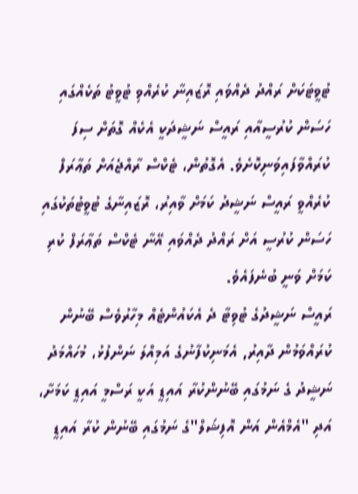ޓުވީޓަކަށް ރައްދު ދެއްވައި ރޮޒައިނާ ކުރެއްވި ޓުވީޓު ތަކެއްގައި ހަސަން ކުރުސީއާއި ރައީސް ނަޝީދަކީ އެކެއް ގޮތަށް ސިފަ  ކުރައްވާފައިވަނިކޮށެވެ. އެގޮތުން، ޓެކްސް ރާއްޖެއަށް ތަޢާރަފް ކުރެއްވީ ރައީސް ނަޝީދު ކަމަށް ވާއިރު، ރޮޒައިނާގެ ޓުވީޓުތަކުގައި ހަސަން ކުރުސީ އަށް ރައްދު ދެއްވައި އޭނާ ޓެކްސް ތަޢާރަފް ކުރި ކަމަށް ވަނީ ބުނެފައެވެ.
ރައީސް ނަޝީދުގެ ޓުވިޓާ ދެ އެކައުންޓެއް މިހާރުވެސް ބޭނުން ކުރައްވަމުން ދާއިރު, އެމަނިކުފާނުގެ އަމިއްލަ ނަންފުޅު، މުހައްމަދު ނަޝީދު ގެ ނަމުގައި ބޭނުންކުރާ އައިޑީ އަކީ ރަސްމީ އައިޑީ ކަމަށާ، އަދި "އެމްއެން އަން އޮފިޝަލް"ގެ ނަމުގައި ބޭނުން ކުރާ އައިޑީ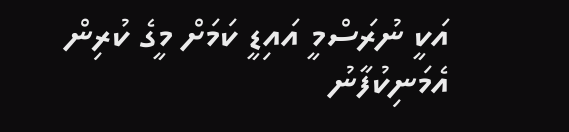އަކީ ނުރަސްމީ އައިޑީ ކަމަށް މީގެ ކުރިން އެމަނިކުފާނު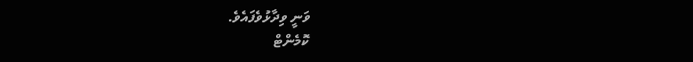ވަނީ ވިދާޅުވެފައެވެ.
ކޮމެންޓް